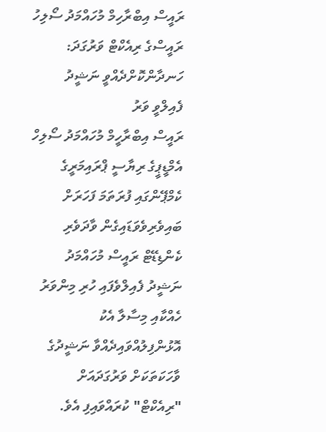ރައީސް އިބްރާހިމް މުހައްމަދު ސޯލިހު
ރައީސްގެ ރިއެކްޓް ވަރުގަދަ: ހަނދާންކޮށްދެއްވީ ނަޝީދު ފެއިލްވީ ވަރު
ރައީސް އިބްރާހީމް މުހައްމަދު ސޯލިހް އެމްޑީޕީގެ ރިޔާސީ ޕްރައިމަރީގެ ކެމްޕޭންގައި ފުރަތަމަ ފަހަރަށް ބައިވެރިވެވަޑައިގެން ވާދަވެރި ކެންޑިޑޭޓް ރައީސް މުހައްމަދު ނަޝީދު ފެއިލްވެފައި ހުރި މިންވަރު ހެއްކާއި މިސާލާ އެކު އޮޅުންފިލުއްވައިދެއްވާ ނަޝީދުގެ ވާހަކަތަކަށް ވަރުގަދައަށް "ރިއެކްޓް" ކުރައްވައިފި އެވެ.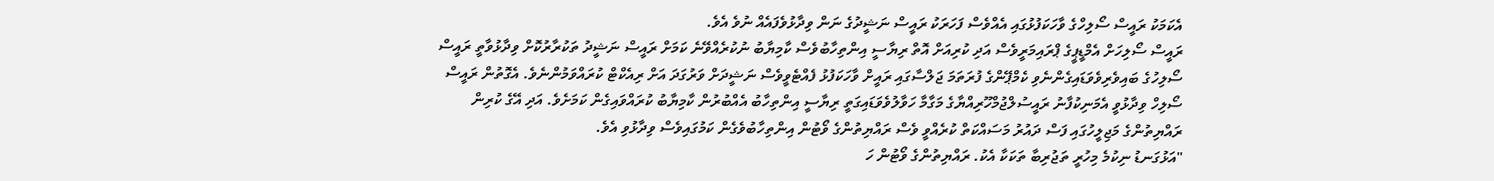އެކަމަކު ރައީސް ސޯލިހްގެ ވާހަކަފުޅުގައި އެއްވެސް ފަހަރަކު ރައީސް ނަޝީދުގެ ނަން ވިދާޅުވެފައެއް ނުވެ އެވެ.
ރައީސް ސޯލިހަށް އެމްޑީޕީގެ ޕްރައިމަރީވެސް އަދި ކުރިއަށް އޮތް ރިޔާސީ އިންތިހާބުވެސް ކާމިޔާބު ނުކުރެއްވޭނެ ކަމަށް ރައީސް ނަޝީދު ތަކުރާރުކޮށް ވިދާޅުވާތީ ރައީސް ސޯލިހުގެ ބައިވެރިވެވަޑައިގެންނެވި ކެމްޕޭންގެ ފުރަތަމަ ޖަލްސާގައި ރައީށް ވާހަކަފުޅު ފެއްޓެވީވެސް ނަޝީދަށް ވަރުގަދަ އަށް ރިއެކްޓް ކުރައްވަމުންނެވެ. އެގޮތުން ރައީސް ސޯލިހް ވިދާޅުވީ އެމަނިކުފާނު ރައީސުލްޖުމްހޫރިއްޔާގެ މަގާމާ ހަވާލުވެވަޑައިގަތީ ރިޔާސީ އިންތިހާބު އެއްބުރުން ކާމިޔާބު ކުރައްވައިގެން ކަމަށެވެ. އަދި އޭގެ ކުރިން ރައްޔިތުންގެ މަޖިލީހުގައި ފަސް ދައުރު މަސައްކަތް ކުރެއްވީ ވެސް ރައްޔިތުންގެ ވޯޓުން އިންތިހާބުވެގެން ކަމުގައިވެސް ވިދާޅުވި އެވެ.
"އަޅުގަނޑު ނިކުމެ މިހުރީ ތަޖުރިބާ ތަކަކާ އެކު. ރައްޔިތުންގެ ވޯޓުން ހަ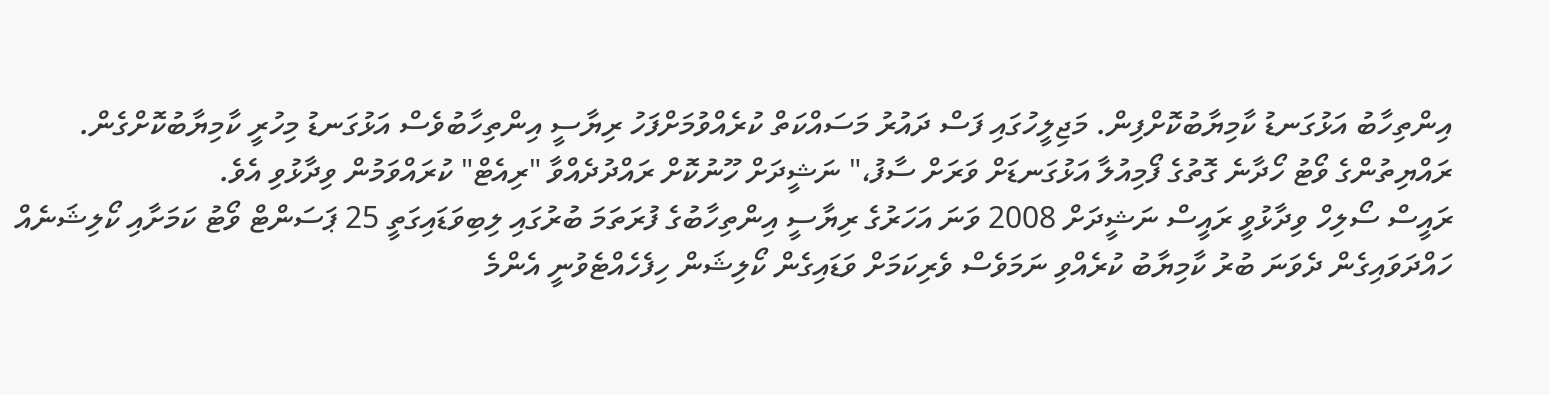އިންތިހާބު އަޅުގަނޑު ކާމިޔާބުކޮށްފިން. މަޖިލީހުގައި ފަސް ދައުރު މަސައްކަތް ކުރެއްވުމަށްފަހު ރިޔާސީ އިންތިހާބުވެސް އަޅުގަނޑު މިހުރީ ކާމިޔާބުކޮށްގެން. ރައްޔިތުންގެ ވޯޓު ހޯދާނެ ގޮތުގެ ފޯމިއުލާ އަޅުގަނޑަށް ވަރަށް ސާފު،" ނަޝީދަށް ހޫނުކޮށް ރައްދުދެއްވާ "ރިއެޓް" ކުރައްވަމުން ވިދާޅުވި އެވެ.
ރައީސް ސޯލިހް ވިދާޅުވީ ރައީސް ނަޝީދަށް 2008 ވަނަ އަހަރުގެ ރިޔާސީ އިންތިހާބުގެ ފުރަތަމަ ބުރުގައި ލިބިވަޑައިގަތީ 25 ޕަސަންޓް ވޯޓު ކަމަށާއި ކޯލިޝަނެއް ހައްދަވައިގެން ދެވަނަ ބުރު ކާމިޔާބު ކުރެއްވި ނަމަވެސް ވެރިކަމަށް ވަޑައިގެން ކޯލިޝަން ހިފެހެއްޓެވުނީ އެންމެ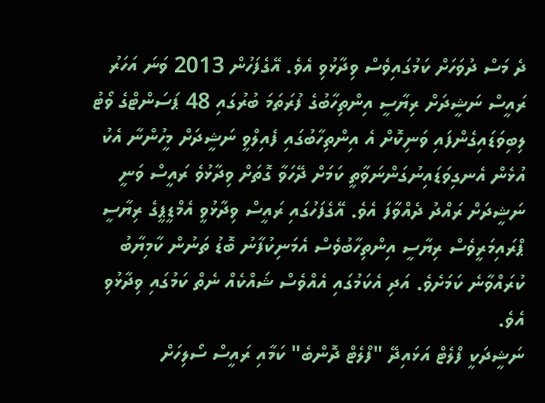ދެ މަސް ދުވަހަށް ކަމުގައިވެސް ވިދާޅުވި އެވެ. އޭގެފަހުން 2013 ވަނަ އަހަރު ރައީސް ނަޝީދަށް ރިޔާސީ އިންތިހާބުގެ ފުރަތަމަ ބުރުގައި 48 ޕަސަންޓްގެ ވޯޓު ލިބިވަޑައިގެންފައި ވަނިކޮށް އެ އިންތިހާބުގައި ފެއިލްވީ ނަޝީދަށް މީހުންނާ އެކު އުޅެން އެނގިވަޑައިނުގަންނަވާތީ ކަމަށް ދޭހަވާ ގޮތަށް ވިދާޅުވެ ރައީސް ވަނީ ނަޝީދަށް ރައްދު ދެއްވާފަ އެވެ. އޭގެފަހުގައި ރައީސް ވިދާޅުވީ އެމްޑީޕީގެ ރިޔާސީ ޕްރައިމަރީވެސް ރިޔާސީ އިންތިހާބުވެސް އެމަނިކުފާނު ބޮޑު ތަނުން ކާމިޔާބު ކުރައްވާނެ ކަމަށެވެ. އަދި އެކަމުގައި އެއްވެސް ޝައްކެއް ނެތް ކަމުގައި ވިދާޅުވި އެވެ.
ނަޝީދަކީ ފްލެޓް އަޅައިދޭ "ފްލެޓް ދޮންބެ" ކަމާއި ރައީސް ސޯލިހަށް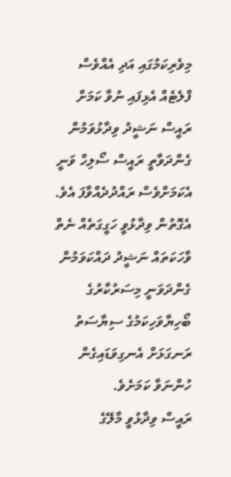މިވެރިކަމުގައި އަދި އެއްވެސް ފްލެޓެއް އެޅިފައި ނުވާ ކަމަށް ރައީސް ނަޝީދު ވިދާޅުވަމުން ގެންދަވާތީ ރައީސް ސޯލިހް ވަނީ އެކަމަށްވެސް ރައްދުދެއްވާފަ އެވެ. އެގޮތުން ވިދާޅުވީ ހަގީގަތެއް ނެތް ވާހަކަތައް ނަޝީދު ދައްކަވަމުން ގެންދަވަނީ މިސަރުކާރުގެ ބޯހިޔާވަހިކަމުގެ ސިޔާސަތު ރަނގަޅަށް އެނގިވަޑައިގެން ހުންނަވާ ކަމަށެވެ.
ރައީސް ވިދާޅުވީ މާލޭގެ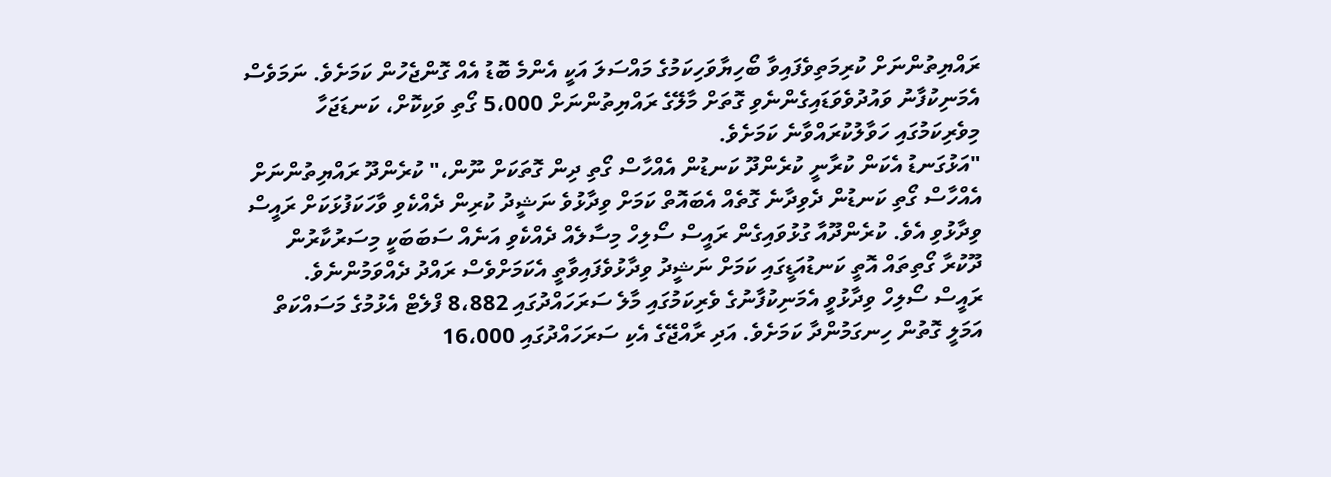ރައްޔިތުންނަށް ކުރިމަތިވެފައިވާ ބޯހިޔާވަހިކަމުގެ މައްސަލަ އަކީ އެންމެ ބޮޑު އެއް ގޮންޖެހުން ކަމަށެވެ. ނަމަވެސް އެމަނިކުފާނު ވައުދުވެވަޑައިގެންނެވި ގޮތަށް މާލޭގެ ރައްޔިތުންނަށް 5،000 ގޯތި ވަކިކޮށް، ކަނޑަޖަހާ މިވެރިކަމުގައި ހަވާލުކުރައްވާނެ ކަމަށެވެ.
"އަޅުގަނޑު އެކަން ކުރާނީ ކުރެންދޫ ކަނޑުން އެއްހާސް ގޯތި ދިން ގޮތަކަށް ނޫން،" ކުރެންދޫ ރައްޔިތުންނަށް އެއްހާސް ގޯތި ކަނޑުން ދެވިދާނެ ގޮތެއް އެބައޮތް ކަމަށް ވިދާޅުވެ ނަޝީދު ކުރިން ދެއްކެވި ވާހަކަފުޅަކަށް ރައީސް ވިދާޅުވި އެވެ. ކުރެންދޫއާ ގުޅުވައިގެން ރައީސް ސޯލިހް މިސާލެއް ދެއްކެވި އަނެއް ސަބަބަކީ މިސަރުކާރުން ދޫކުރާ ގޯތިތައް އޮތީ ކަނޑުއަޑީގައި ކަމަށް ނަޝީދު ވިދާޅުވެފައިވާތީ އެކަމަށްވެސް ރައްދު ދެއްވަމުންނެވެ.
ރައީސް ސޯލިހް ވިދާޅުވީ އެމަނިކުފާނުގެ ވެރިކަމުގައި މާލެ ސަރަހައްދުގައި 8،882 ފްލެޓް އެޅުމުގެ މަސައްކަތް އަމަލީ ގޮތުން ހިނގަމުންދާ ކަމަށެވެ. އަދި ރާއްޖޭގެ އެކި ސަރަހައްދުގައި 16،000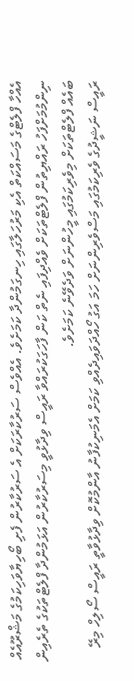އެއްހާ ފްލެޓްގެ މަސައްކަތް އެކި މަރުހަލާގައި ހިނގަމުންދާ ކަމަށެވެ. އެއްވެސް ސަރުކާރަކަށް އެ ސަރުކާރުން ފެށި ބޯހިޔާވަހިކަމުގެ މަޝްރޫއެއް ނިންމުމަށްފަހު ރައްޔިތުން ފްލެޓްތަކަށް ވެއްދިފައި ނެތް ކަން ފާހަގަކުރައްވާ ރައީސް ވިދާޅުވީ މިސަރުކާރުން އަޅަމުންދާ ފްލެޓްތަކުގެ ތެރެއިން ބައެއް ފްލެޓްތަކަށް މިވެރިކަމުގައި މީހުންނަށް ވަދެވޭނެ ކަމަށެވެ.
ރައީސް ނަޝީދުގެ ވެރިކަމުގައި މަސްވެރިންނަށް ހަމަ އަގު ހޯއްދަވައިދެއްވި ކަމަށް އެމަނިކުފާނު އާންމުކޮށް ވިދާޅުވާތީ ރައީސް ސޯލިހް މިރޭ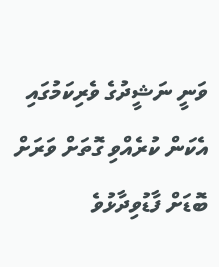ވަނީ ނަޝީދުގެ ވެރިކަމުގައި އެކަން ކުރެއްވި ގޮތަށް ވަރަށް ބޮޑަށް ފާޑުވިދާޅުވެ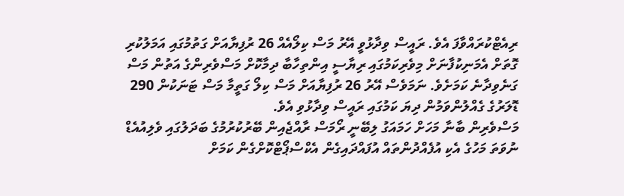ރިއެޓްކުރައްވާފަ އެވެ. ރައީސް ވިދާޅުވީ އޭރު މަސް ކިލޯއެއް 26 ރުފިޔާއަށް ގަތުމުގައި އަމަލުކުރި ގޮތަށް އެމަނިކުފާނަށް މިވެރިކަމުގައި ރިޔާސީ އިންތިހާބާ ދިމާކޮށް މަސްވެރިންގެ އަތުން މަސް ގަނެވިދާނެ ކަމަށެވެ. ނަމަވެސް އޭރު 26 ރުފިޔާއަށް މަސް ކިލޯ ގަތީމާ މަސް ޓަނަކުން 290 ޑޮލަރުގެ ގެއްލުންވަމުން ދިޔަ ކަމުގައި ރައީސް ވިދާޅުވި އެވެ.
މަސްވެރިން ބާނާ މަހަށް ހަމައަގު ލިބޭނީ ރޯމަސް ރާއްޖެއިން ބޭރުކުރުމުގެ ބަދަލުގައި ވެލިއުއެޑް ނުވަތަ މަހުގެ އެކި އުފެއްދުންތައް އުފައްދައިގެން އެކްސްޕޯޓްކޮށްގެން ކަމަށް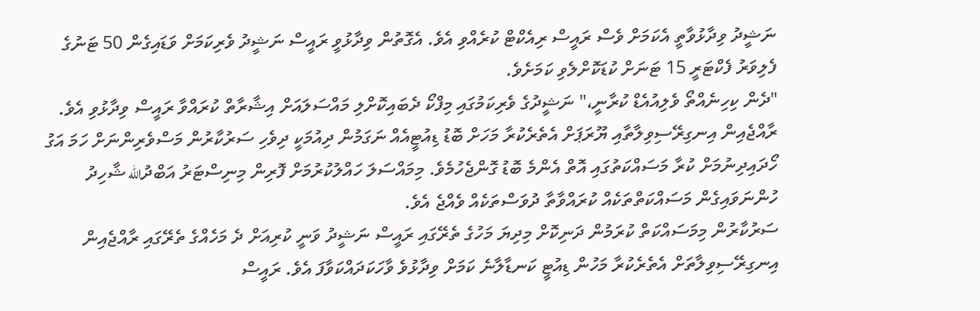ނަޝީދު ވިދާޅުވާތީ އެކަމަށް ވެސް ރައީސް ރިއެކްޓް ކުރެއްވި އެވެ. އެގޮތުން ވިދާޅުވީ ރައީސް ނަޝީދު ވެރިކަމަށް ވަޑައިގެން 50 ޓަނުގެ ފެލިވަރު ފެކްޓަރީ 15 ޓަނަށް ކުޑަކޮށްލެވި ކަމަށެވެ.
"ދެން ކިހިނެއްތޯ ވެލިއުއެޑް ކުރާނީ،" ނަޝީދުގެ ވެރިކަމުގައި މިފްކޯ ދެބައިކޮށްލި މައްސަލައަށް އިޝާރާތް ކުރައްވާ ރައީސް ވިދާޅުވި އެވެ.
ރާއްޖެއިން އިނގިރޭސިވިލާތާއި ޔޫރަޕަށް އެތެރެކުރާ މަހަށް ބޮޑު ޑިއުޓީއެއް ނަގަމުން ދިއުމަކީ ދިވެހި ސަރުކާރުން މަސްވެރިންނަށް ހަމަ އަގު ހޯދައިދިނުމަށް ކުރާ މަސައްކަތުގައި އޮތް އެންމެ ބޮޑު ގޮންޖެހުމެވެ. މިމައްސަލަ ހައްލުކުރުމަށް ފޮރިން މިނިސްޓަރު އަބްދުالله ޝާހިދު ހުންނަވައިގެން މަސައްކަތްތަކެއް ކުރައްވާތާ ދުވަސްތަކެއް ވެއްޖެ އެވެ.
ސަރުކާރުން މިމަސައްކަތް ކުރަމުން ދަނިކޮށް މިދިޔަ މަހުގެ ތެރޭގައި ރައީސް ނަޝީދު ވަނީ ކުރިއަށް ދެ މަހެއްގެ ތެރޭގައި ރާއްޖެއިން އިނގިރޭސިވިލާތަށް އެތެރެކުރާ މަހުން ޑިއުޓީ ކަނޑާލާނެ ކަމަށް ވިދާޅުވެ ވާހަކަދައްކަވާފަ އެވެ. ރައީސް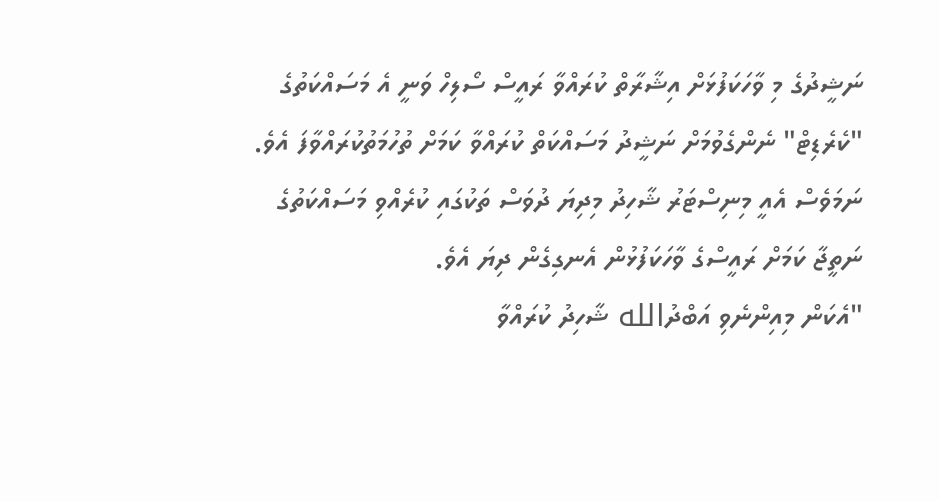ނަޝީދުގެ މި ވާހަކަފުޅަށް އިޝާރާތް ކުރައްވާ ރައީސް ސޯލިހް ވަނީ އެ މަސައްކަތުގެ "ކެރެޑިޓް" ނެންގެވުމަށް ނަޝީދު މަސައްކަތް ކުރައްވާ ކަމަށް ތުހުމަތުކުރައްވާފަ އެވެ. ނަމަވެސް އެއީ މިނިސްޓަރު ޝާހިދު މިދިޔަ ދުވަސް ތަކުގައި ކުރެއްވި މަސައްކަތުގެ ނަތީޖާ ކަމަށް ރައީސްގެ ވާހަކަފުޅުން އެނގިގެން ދިޔަ އެވެ.
"އެކަން މިއިންނެވި އަބްދުالله ޝާހިދު ކުރައްވާ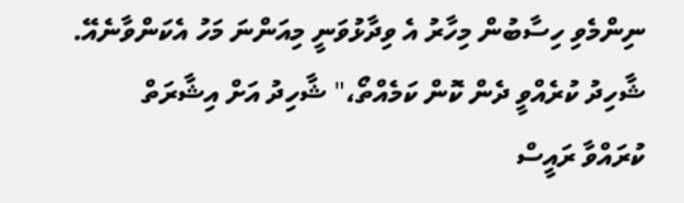ނިންމެވި ހިސާބުން މިހާރު އެ ވިދާޅުވަނީ މިއަންނަ މަހު އެކަންވާނެއޭ. ޝާހިދު ކުރެއްވީ ދެން ކޮން ކަމެއްތޯ،" ޝާހިދު އަށް އިޝާރަތް ކުރައްވާ ރައީސް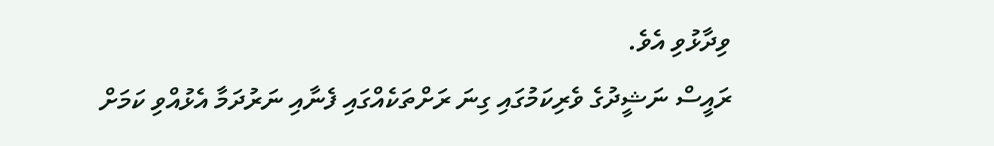ވިދާޅުވި އެވެ.
ރައީސް ނަޝީދުގެ ވެރިކަމުގައި ގިނަ ރަށްތަކެއްގައި ފެނާއި ނަރުދަމާ އެޅުއްވި ކަމަށް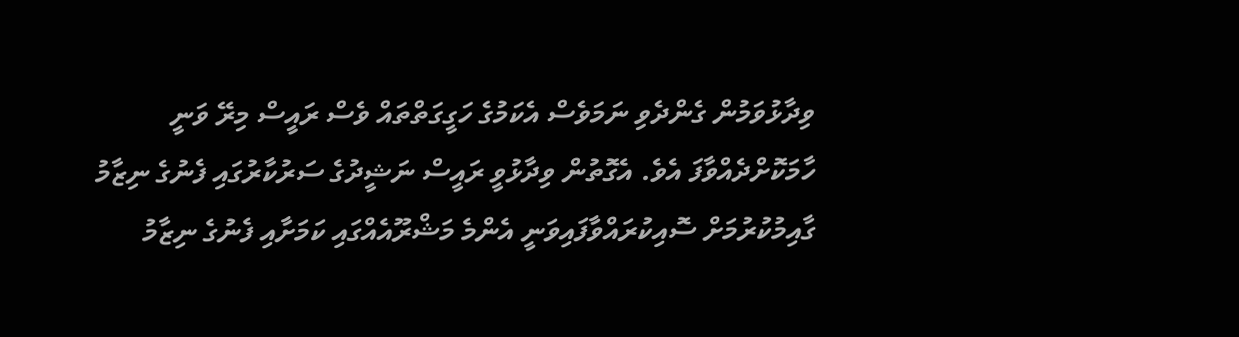ވިދާޅުވަމުން ގެންދެވި ނަމަވެސް އެކަމުގެ ހަގީގަތްތައް ވެސް ރައީސް މިރޭ ވަނީ ހާމަކޮށްދެއްވާފަ އެވެ. އެގޮތުން ވިދާޅުވީ ރައީސް ނަޝީދުގެ ސަރުކާރުގައި ފެނުގެ ނިޒާމު ގާއިމުކުރުމަށް ސޮއިކުރައްވާފައިވަނީ އެންމެ މަޝްރޫއެއްގައި ކަމަށާއި ފެނުގެ ނިޒާމު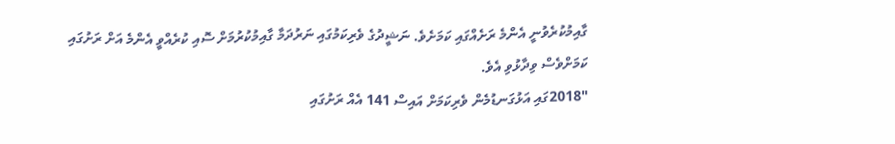ގާއިމުކުރެވުނީ އެންމެ ރަށެއްގައި ކަމަށެވެ. ނަޝީދުގެ ވެރިކަމުގައި ނަރުދަމާ ގާއިމުކުރުމަށް ސޮއި ކުރެއްވީ އެންމެ އަށް ރަށުގައި ކަމަށްވެސް ވިދާޅުވި އެވެ.
"2018ގައި އަޅުގަނޑުމެން ވެރިކަމަށް އައިސް 141 އެއް ރަށުގައި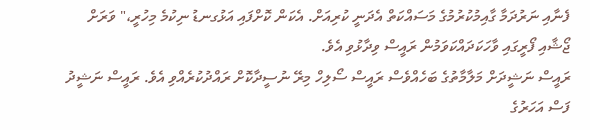ފެނާއި ނަރުދަމާ ގާއިމުކުރުމުގެ މަސައްކަތް އެދަނީ ކުރިއަށް. އެކަން ކޮށްފައި އަޅުގނޑު ނިކުމެ މިހުރީ،" ވަރަށް ޖޯޝާއި ފޯރީގައި ވާހަކަދައްކަވަމުން ރައީސް ވިދާޅުވި އެވެ.
ރައީސް ނަޝީދަށް މަލާމާތުގެ ބަހެއްވެސް ރައީސް ސޯލިހް މިރޭ ނުސީދާކޮށް ރައްދުކުރެއްވި އެވެ. ރައީސް ނަޝީދު ފަސް އަހަރުގެ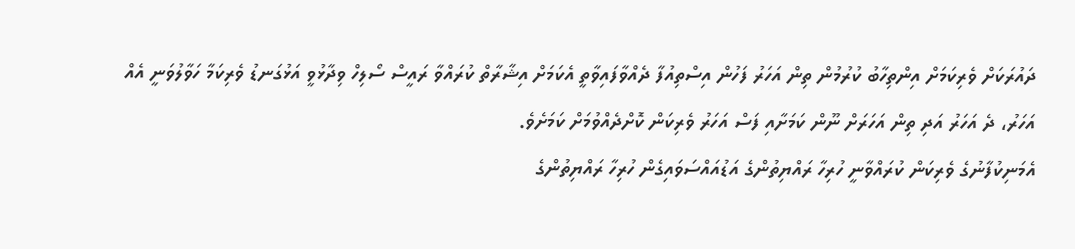ދައުރަކަށް ވެރިކަމަށް އިންތިހާބު ކުރުމުން ތިން އަހަރު ފަހުން އިސްތިއުފާ ދެއްވާފައިވާތީ އެކަމަށް އިޝާރާތް ކުރައްވާ ރައީސް ސޯލިހް ވިދާޅުވީ އަޅުގަނޑު ވެރިކަމާ ހަވާލުވަނީ އެއް އަހަރު، ދެ އަހަރު އަދި ތިން އަހަރަށް ނޫން ކަމަށާއި ފަސް އަހަރު ވެރިކަން ކޮށްދެއްވުމަށް ކަމަށެވެ.
އެމަނިކުފާނުގެ ވެރިކަން ކުރައްވާނީ ހުރިހާ ރައްޔިތުންގެ އަޑުއައްސަވައިގެން ހުރިހާ ރައްޔިތުންގެ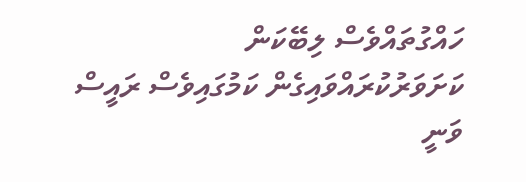ހައްގުތައްވެސް ލިބޭކަން ކަށަވަރުކުރައްވައިގެން ކަމުގައިވެސް ރައީސް ވަނީ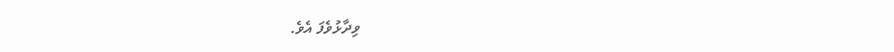ވިދާޅުވެފަ އެވެ.